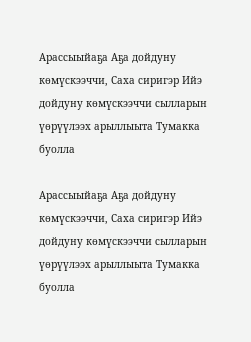Арассыыйаҕа Аҕа дойдуну көмүскээччи, Саха сиригэр Ийэ дойдуну көмүскээччи сылларын үөрүүлээх арыллыыта Тумакка буолла

Арассыыйаҕа Аҕа дойдуну көмүскээччи, Саха сиригэр Ийэ дойдуну көмүскээччи сылларын үөрүүлээх арыллыыта Тумакка буолла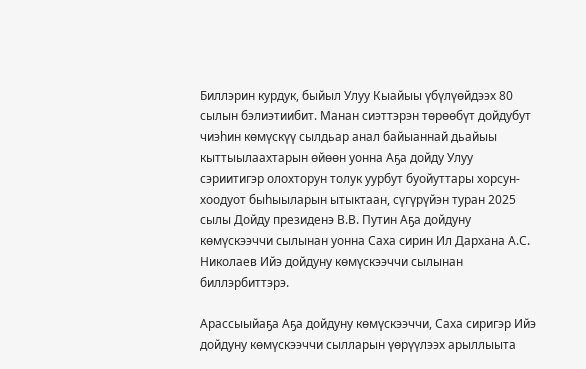Биллэрин курдук, быйыл Улуу Кыайыы үбүлүөйдээх 80 сылын бэлиэтиибит. Манан сиэттэрэн төрөөбүт дойдубут чиэһин көмүскүү сылдьар анал байыаннай дьайыы кыттыылаахтарын өйөөн уонна Аҕа дойду Улуу сэриитигэр олохторун толук уурбут буойуттары хорсун-хоодуот быһыыларын ытыктаан, сүгүрүйэн туран 2025 сылы Дойду президенэ В.В. Путин Аҕа дойдуну көмүскээччи сылынан уонна Саха сирин Ил Дархана А.С. Николаев Ийэ дойдуну көмүскээччи сылынан биллэрбиттэрэ.

Арассыыйаҕа Аҕа дойдуну көмүскээччи, Саха сиригэр Ийэ дойдуну көмүскээччи сылларын үөрүүлээх арыллыыта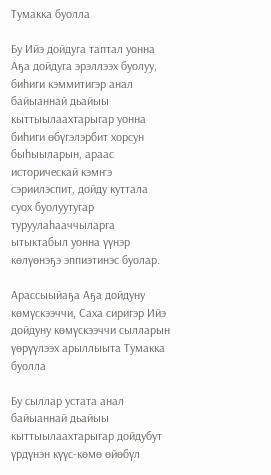Тумакка буолла

Бу Ийэ дойдуга таптал уонна Аҕа дойдуга эрэллээх буолуу, биһиги кэммитигэр анал байыаннай дьайыы кыттыылаахтарыгар уонна биһиги өбүгэлэрбит хорсун быһыыларын, араас историческай кэмҥэ сэриилэспит, дойду куттала суох буолуутугар туруулаһааччыларга ытыктабыл уонна үүнэр көлүөнэҕэ эппиэтинэс буолар.

Арассыыйаҕа Аҕа дойдуну көмүскээччи, Саха сиригэр Ийэ дойдуну көмүскээччи сылларын үөрүүлээх арыллыыта Тумакка буолла

Бу сыллар устата анал байыаннай дьайыы кыттыылаахтарыгар дойдубут үрдүнэн күүс-көмө өйөбүл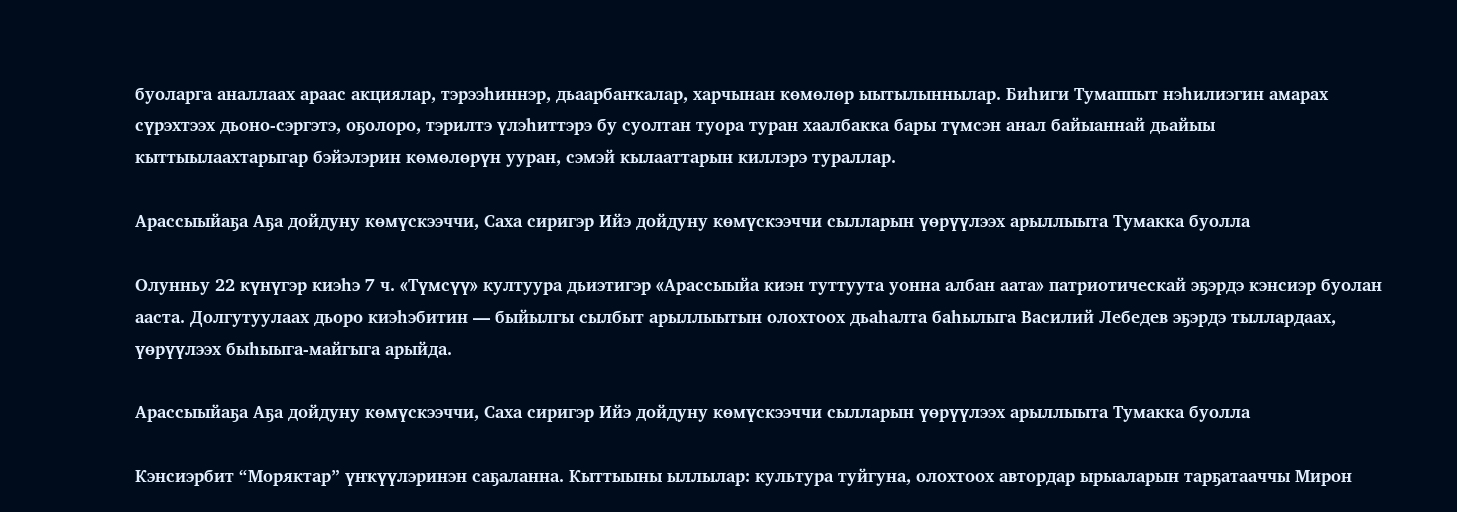буоларга аналлаах араас акциялар, тэрээһиннэр, дьаарбаҥкалар, харчынан көмөлөр ыытылыннылар. Биһиги Тумаппыт нэһилиэгин амарах сүрэхтээх дьоно-сэргэтэ, оҕолоро, тэрилтэ үлэһиттэрэ бу суолтан туора туран хаалбакка бары түмсэн анал байыаннай дьайыы кыттыылаахтарыгар бэйэлэрин көмөлөрүн ууран, сэмэй кылааттарын киллэрэ тураллар.

Арассыыйаҕа Аҕа дойдуну көмүскээччи, Саха сиригэр Ийэ дойдуну көмүскээччи сылларын үөрүүлээх арыллыыта Тумакка буолла

Олунньу 22 күнүгэр киэһэ 7 ч. «Түмсүү» култуура дьиэтигэр «Арассыыйа киэн туттуута уонна албан аата» патриотическай эҕэрдэ кэнсиэр буолан ааста. Долгутуулаах дьоро киэһэбитин — быйылгы сылбыт арыллыытын олохтоох дьаһалта баһылыга Василий Лебедев эҕэрдэ тыллардаах, үөрүүлээх быһыыга-майгыга арыйда.

Арассыыйаҕа Аҕа дойдуну көмүскээччи, Саха сиригэр Ийэ дойдуну көмүскээччи сылларын үөрүүлээх арыллыыта Тумакка буолла

Кэнсиэрбит “Моряктар” үҥкүүлэринэн саҕаланна. Кыттыыны ыллылар: культура туйгуна, олохтоох автордар ырыаларын тарҕатааччы Мирон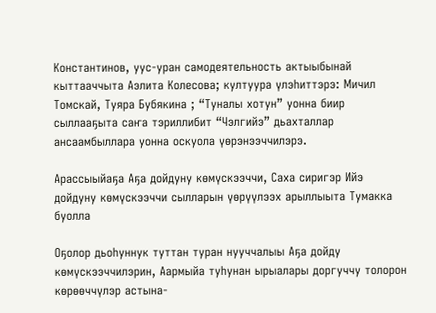Константинов, уус-уран самодеятельность актыыбынай кыттааччыта Аэлита Колесова; култуура үлэһиттэрэ: Мичил Томскай, Туяра Бубякина ; “Туналы хотун” уонна биир сыллааҕыта саҥа тэриллибит “Чэлгийэ” дьахталлар ансаамбыллара уонна оскуола үөрэнээччилэрэ.

Арассыыйаҕа Аҕа дойдуну көмүскээччи, Саха сиригэр Ийэ дойдуну көмүскээччи сылларын үөрүүлээх арыллыыта Тумакка буолла

Оҕолор дьоһуннук туттан туран нууччалыы Аҕа дойду көмүскээччилэрин, Аармыйа туһунан ырыалары доргуччу толорон көрөөччүлэр астына-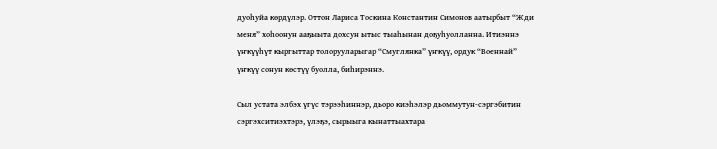дуоһуйа көрдүлэр. Оттон Лариса Тоскина Константин Симонов аатырбыт “Жди меня” хоһоонун ааҕыыта дохсун ытыс тыаһынан доҕуһуолланна. Итиэннэ үҥкүүһүт кыргыттар толорууларыгар “Смуглянка” үҥкүү, ордук “Военнай” үҥкүү сонун көстүү буолла, биһирэннэ.

Сыл устата элбэх үгүс тэрээһиннэр, дьоро киэһэлэр дьоммутун-сэргэбитин сэргэхситиэхтэрэ, үлэҕэ, сырыыга кынаттыахтара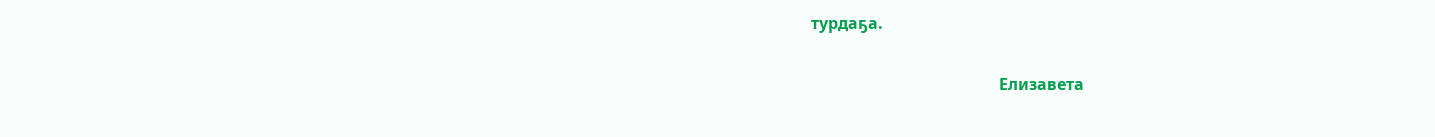турдаҕа.

                                               Елизавета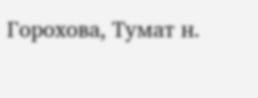Горохова, Тумат н.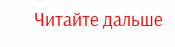Читайте дальше